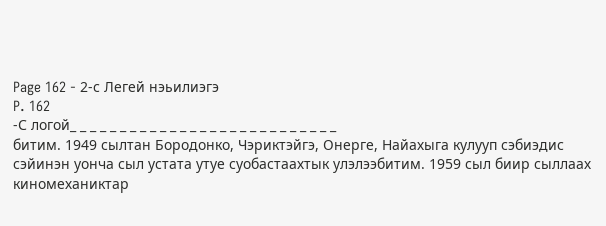Page 162 - 2-с Легей нэьилиэгэ
P. 162
-С логой_ _ _ _ _ _ _ _ _ _ _ _ _ _ _ _ _ _ _ _ _ _ _ _ _ _ _
битим. 1949 сылтан Бородонко, Чэриктэйгэ, Онерге, Найахыга кулууп сэбиэдис
сэйинэн уонча сыл устата утуе суобастаахтык улэлээбитим. 1959 сыл биир сыллаах
киномеханиктар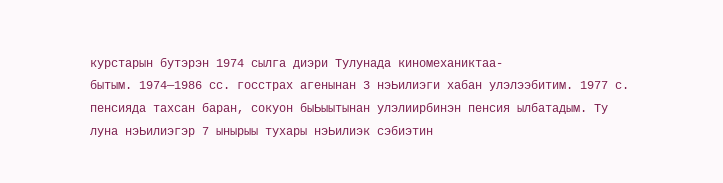курстарын бутэрэн 1974 сылга диэри Тулунада киномеханиктаа-
бытым. 1974—1986 сс. госстрах агенынан 3 нэЬилиэги хабан улэлээбитим. 1977 с.
пенсияда тахсан баран, сокуон быЬыытынан улэлиирбинэн пенсия ылбатадым. Ту
луна нэЬилиэгэр 7 ынырыы тухары нэЬилиэк сэбиэтин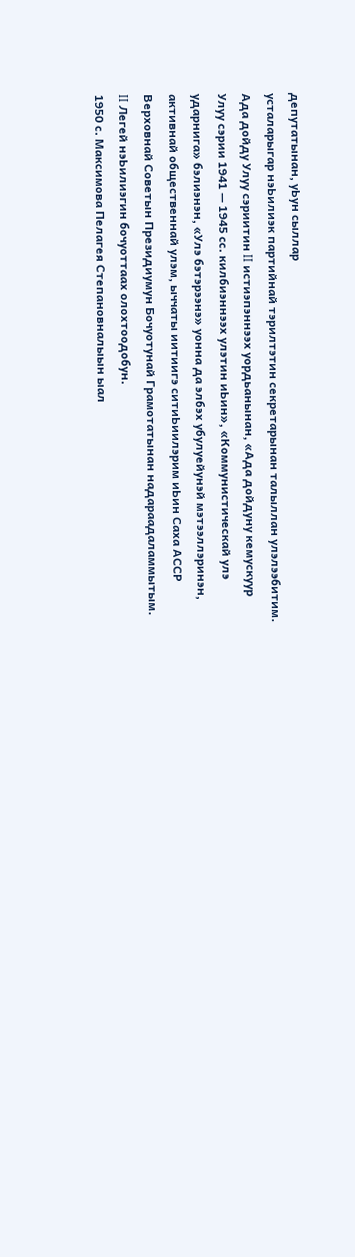депутатынан, уЬун сыллар
усталарыгар нэЬилиэк партийнай тэрилтэтин секретарынан талыллан улэлээбитим.
Ада дойду Улуу сэриитин II истиэпэннээх уордьанынан, «Ада дойдуну кемускуур
Улуу сэрии 1941 — 1945 сс. килбиэннээх улэтин иЬин», «Коммунистическай улэ
ударнига» бэлиэнэн, «Улэ бэтэрээнэ» уонна да элбэх убулуейунэй мэтээллэринэн,
активнай общественнай улэм, ыччаты иитиигэ ситиЬиилэрим иЬин Саха АССР
Верховнай Советын Президиумун Бочуотунай Грамотатынан надараадаламмытым.
II Легей нэЬилиэгин бочуоттаах олохтоодобун.
1950 с. Максимова Пелагея Степановналыын ыал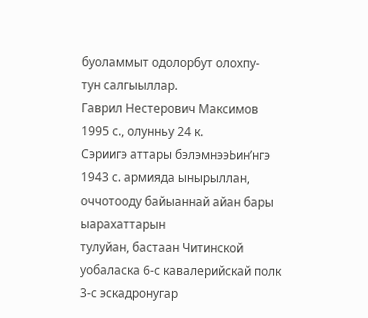буоламмыт одолорбут олохпу-
тун салгыыллар.
Гаврил Нестерович Максимов
1995 с., олунньу 24 к.
Сэриигэ аттары бэлэмнээЬин’нгэ
1943 с. армияда ынырыллан, оччотооду байыаннай айан бары ыарахаттарын
тулуйан, бастаан Читинской уобаласка 6-с кавалерийскай полк 3-с эскадронугар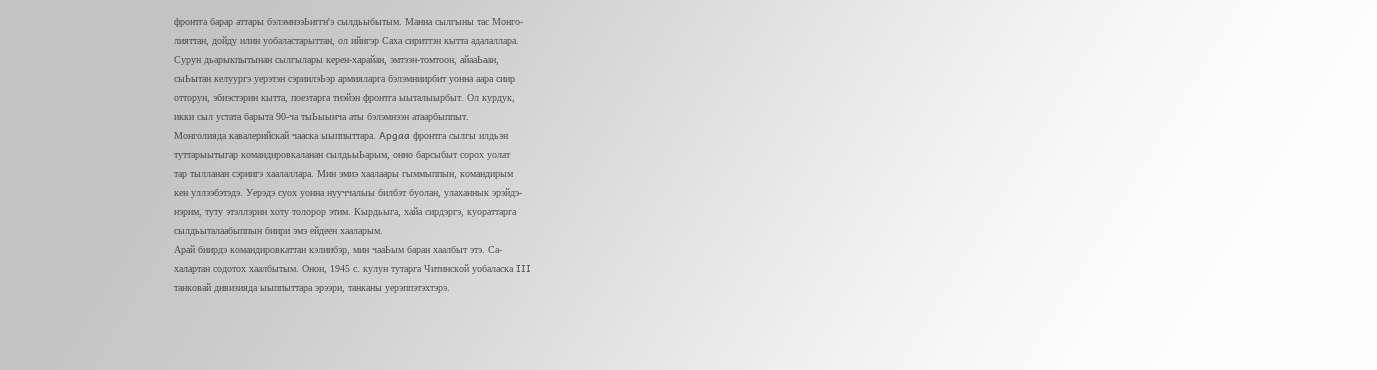фронтга барар аттары бэлэмнээЬиггн'э сылдьыбытым. Манна сылгыны тас Монго-
лияттан, дойду илин уобаластарыттан, ол ийигэр Саха сириттэн кытта адалаллара.
Сурун дьарыкпытынан сылгылары керен-харайан, эмтээн-томтоон, айааЬаан,
сыЬытан келуургэ уерэтэн сэриилэЬэр армияларга бэлэмниирбит уонна аара сиир
отторун, эбиэстэрин кытта, поезтарга тиэйэн фронтга ыыталыырбыт. Ол курдук,
икки сыл устата барыта 90-ча тыЬыынча аты бэлэмнээн атаарбыппыт.
Монголияда кавалерийскай чааска ыыппыттара. Apgaa фронтга сылгы илдьэн
туттарыытыгар командировкаланан сылдьыЬарым, онно барсыбыт сорох уолат
тар тылланан сэриигэ хаалаллара. Мин эмиэ хаалаары гыммыппын, командирым
кен уллээбэтэдэ. Уерэдэ суох уонна нууччалыы билбэт буолан, улаханнык эрэйдэ-
нэрим, туту этэллэрин хоту толорор этим. Кырдьыга, хайа сирдэргэ, куораттарга
сылдьыталаабыппын биири эмэ ейдеен хааларым.
Арай биирдэ командировкаттан кэлиибэр, мин чааЬым баран хаалбыт этэ. Са-
халартан содотох хаалбытым. Онон, 1945 с. кулун тутарга Читинской уобаласка III
танковай дивизияда ыыппыттара эрээри, танканы уерэппэтэхтэрэ.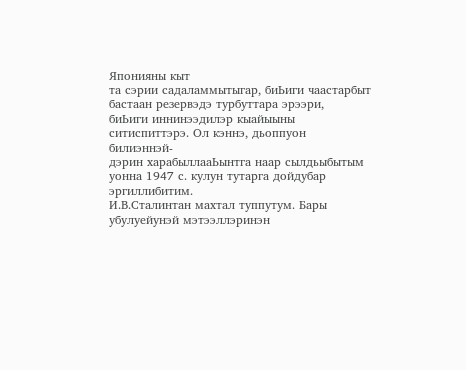Японияны кыт
та сэрии садаламмытыгар, биЬиги чаастарбыт бастаан резервэдэ турбуттара эрээри,
биЬиги иннинээдилэр кыайыыны ситиспиттэрэ. Ол кэннэ, дьоппуон билиэннэй-
дэрин харабыллааЬынтга наар сылдьыбытым уонна 1947 с. кулун тутарга дойдубар
эргиллибитим.
И.В.Сталинтан махтал туппутум. Бары убулуейунэй мэтээллэринэн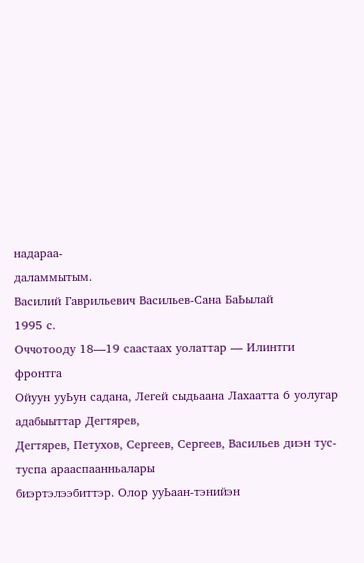надараа-
даламмытым.
Василий Гаврильевич Васильев-Сана БаЬылай
1995 с.
Оччотооду 18—19 саастаах уолаттар — Илинтги фронтга
Ойуун ууЬун садана, Легей сыдьаана Лахаатта 6 уолугар адабыыттар Дегтярев,
Дегтярев, Петухов, Сергеев, Сергеев, Васильев диэн тус-туспа арааспаанньалары
биэртэлээбиттэр. Олор ууЬаан-тэнийэн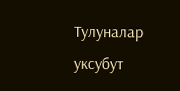Тулуналар уксубут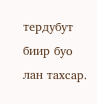тердубут биир буо
лан тахсар.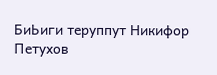БиЬиги теруппут Никифор Петухов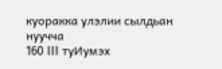куоракка улэлии сылдьан нуучча
160 III туИумэх